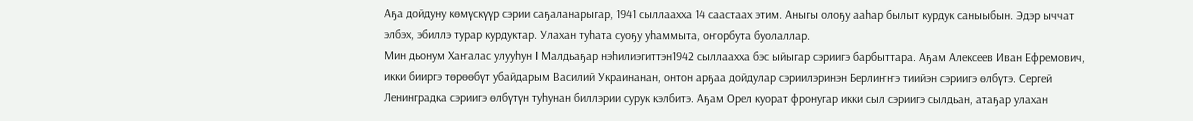Аҕа дойдуну көмүскүүр сэрии саҕаланарыгар, 1941 сыллаахха 14 саастаах этим. Аныгы олоҕу ааһар былыт курдук саныыбын. Эдэр ыччат элбэх, эбиллэ турар курдуктар. Улахан туһата суоҕу уһаммыта, оҥорбута буолаллар.
Мин дьонум Хаҥалас улууһун I Малдьаҕар нэһилиэгиттэн1942 сыллаахха бэс ыйыгар сэриигэ барбыттара. Аҕам Алексеев Иван Ефремович, икки бииргэ төрөөбүт убайдарым Василий Украинанан, онтон арҕаа дойдулар сэриилэринэн Берлиҥҥэ тиийэн сэриигэ өлбүтэ. Сергей Ленинградка сэриигэ өлбүтүн туһунан биллэрии сурук кэлбитэ. Аҕам Орел куорат фронугар икки сыл сэриигэ сылдьан, атаҕар улахан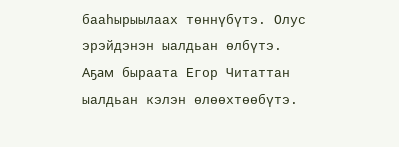бааһырыылаах төннүбүтэ. Олус эрэйдэнэн ыалдьан өлбүтэ. Аҕам быраата Егор Читаттан ыалдьан кэлэн өлөөхтөөбүтэ.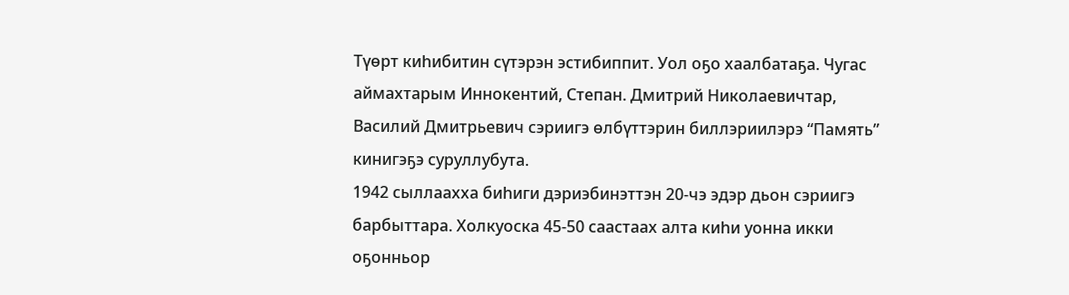Түөрт киһибитин сүтэрэн эстибиппит. Уол оҕо хаалбатаҕа. Чугас аймахтарым Иннокентий, Степан. Дмитрий Николаевичтар, Василий Дмитрьевич сэриигэ өлбүттэрин биллэриилэрэ “Память” кинигэҕэ суруллубута.
1942 сыллаахха биһиги дэриэбинэттэн 20-чэ эдэр дьон сэриигэ барбыттара. Холкуоска 45-50 саастаах алта киһи уонна икки оҕонньор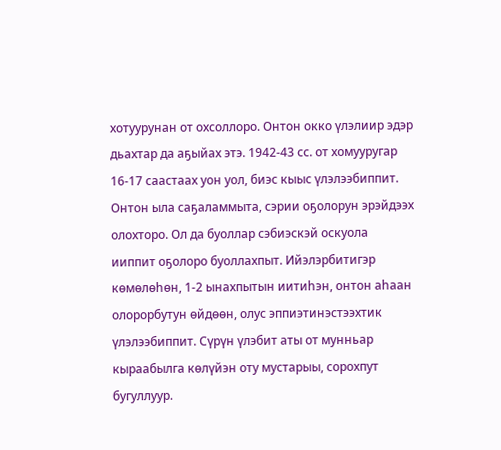хотуурунан от охсоллоро. Онтон окко үлэлиир эдэр дьахтар да аҕыйах этэ. 1942-43 сс. от хомууругар 16-17 саастаах уон уол, биэс кыыс үлэлээбиппит. Онтон ыла саҕаламмыта, сэрии оҕолорун эрэйдээх олохторо. Ол да буоллар сэбиэскэй оскуола ииппит оҕолоро буоллахпыт. Ийэлэрбитигэр көмөлөһөн, 1-2 ынахпытын иитиһэн, онтон аһаан олорорбутун өйдөөн, олус эппиэтинэстээхтик үлэлээбиппит. Сүрүн үлэбит аты от мунньар кыраабылга көлүйэн оту мустарыы, сорохпут бугуллуур.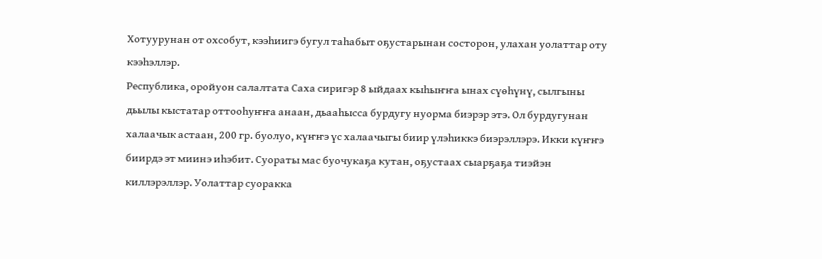Хотуурунан от охсобут, кээһиигэ бугул таһабыт оҕустарынан состорон, улахан уолаттар оту кээһэллэр.
Республика, оройуон салалтата Саха сиригэр 8 ыйдаах кыһыҥҥа ынах сүөһүнү, сылгыны дьылы кыстатар оттооһуҥҥа анаан, дьааһысса бурдугу нуорма биэрэр этэ. Ол бурдугунан халаачык астаан, 200 гр. буолуо, күҥҥэ үс халаачыгы биир үлэһиккэ биэрэллэрэ. Икки күҥҥэ биирдэ эт миинэ иһэбит. Суораты мас буочукаҕа кутан, оҕустаах сыарҕаҕа тиэйэн киллэрэллэр. Уолаттар суоракка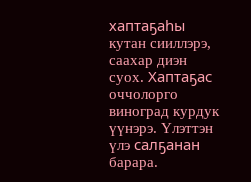хаптаҕаһы кутан сииллэрэ, саахар диэн суох. Хаптаҕас оччолорго виноград курдук үүнэрэ. Үлэттэн үлэ салҕанан барара.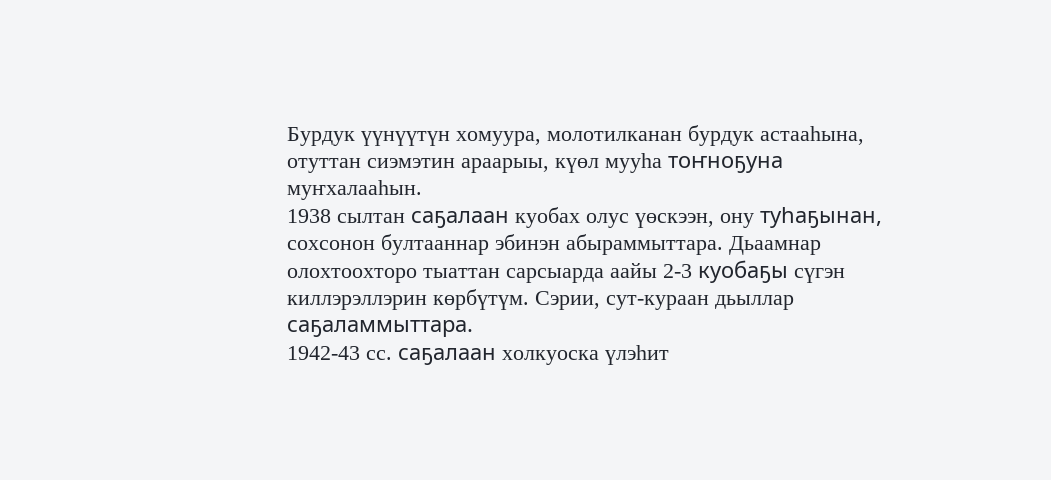Бурдук үүнүүтүн хомуура, молотилканан бурдук астааһына, отуттан сиэмэтин араарыы, күөл мууһа тоҥноҕуна муҥхалааһын.
1938 сылтан саҕалаан куобах олус үөскээн, ону туһаҕынан, сохсонон бултааннар эбинэн абыраммыттара. Дьаамнар олохтоохторо тыаттан сарсыарда аайы 2-3 куобаҕы сүгэн киллэрэллэрин көрбүтүм. Сэрии, сут-кураан дьыллар саҕаламмыттара.
1942-43 сс. саҕалаан холкуоска үлэһит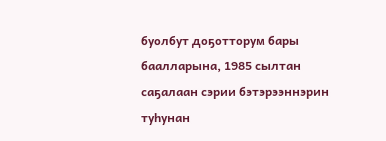буолбут доҕотторум бары баалларына, 1985 сылтан саҕалаан сэрии бэтэрээннэрин туһунан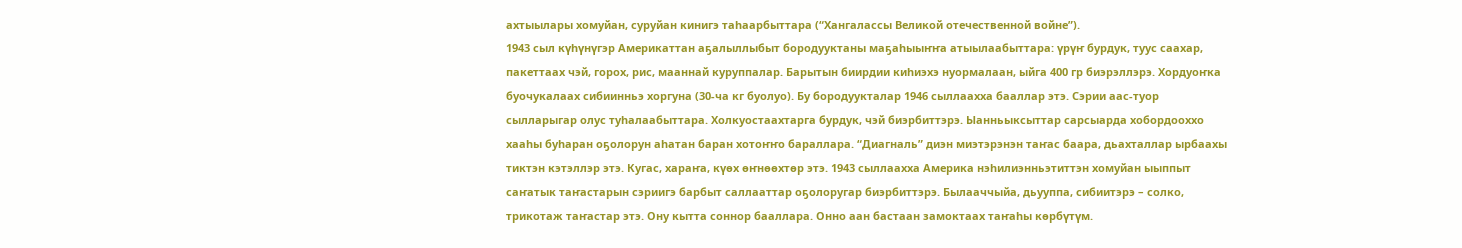ахтыылары хомуйан, суруйан кинигэ таһаарбыттара (“Хангалассы Великой отечественной войне”).
1943 сыл күһүнүгэр Америкаттан аҕалыллыбыт бородууктаны маҕаһыыҥҥа атыылаабыттара: үрүҥ бурдук, туус саахар, пакеттаах чэй, горох, рис, мааннай куруппалар. Барытын биирдии киһиэхэ нуормалаан, ыйга 400 гр биэрэллэрэ. Хордуоҥка буочукалаах сибиинньэ хоргуна (30-ча кг буолуо). Бу бородуукталар 1946 сыллаахха бааллар этэ. Сэрии аас-туор сылларыгар олус туһалаабыттара. Холкуостаахтарга бурдук, чэй биэрбиттэрэ. Ыанньыксыттар сарсыарда хобордооххо хааһы буһаран оҕолорун аһатан баран хотоҥҥо бараллара. “Диагналь” диэн миэтэрэнэн таҥас баара, дьахталлар ырбаахы тиктэн кэтэллэр этэ. Кугас, хараҥа, күөх өҥнөөхтөр этэ. 1943 сыллаахха Америка нэһилиэнньэтиттэн хомуйан ыыппыт саҥатык таҥастарын сэриигэ барбыт саллааттар оҕолоругар биэрбиттэрэ. Былааччыйа, дьууппа, сибиитэрэ – солко, трикотаж таҥастар этэ. Ону кытта соннор бааллара. Онно аан бастаан замоктаах таҥаһы көрбүтүм.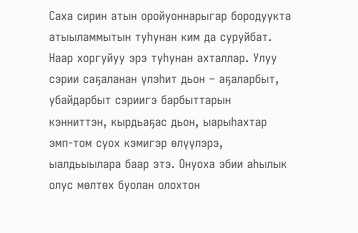Саха сирин атын оройуоннарыгар бородуукта атыыламмытын туһунан ким да суруйбат. Наар хоргуйуу эрэ туһунан ахталлар. Улуу сэрии саҕаланан үлэһит дьон – аҕаларбыт, убайдарбыт сэриигэ барбыттарын кэнниттэн, кырдьаҕас дьон, ыарыһахтар эмп-том суох кэмигэр өлүүлэрэ, ыалдьыылара баар этэ. Онуоха эбии аһылык олус мөлтөх буолан олохтон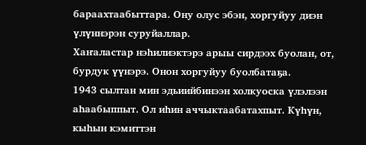бараахтаабыттара. Ону олус эбэн, хоргуйуу диэн үлүннэрэн суруйаллар.
Хаҥаластар нэһилиэктэрэ арыы сирдээх буолан, от, бурдук үүнэрэ. Онон хоргуйуу буолбатаҕа.
1943 сылтан мин эдьиийбинээн холкуоска үлэлээн аһаабыппыт. Ол иһин аччыктаабатахпыт. Күһүн, кыһын кэмиттэн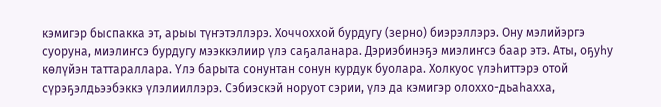кэмигэр быспакка эт, арыы түҥэтэллэрэ. Хоччоххой бурдугу (зерно) биэрэллэрэ. Ону мэлийэргэ суоруна, миэлиҥсэ бурдугу мээккэлиир үлэ саҕаланара. Дэриэбинэҕэ миэлиҥсэ баар этэ. Аты, оҕуһу көлүйэн таттараллара. Үлэ барыта сонунтан сонун курдук буолара. Холкуос үлэһиттэрэ отой сүрэҕэлдьээбэккэ үлэлииллэрэ. Сэбиэскэй норуот сэрии, үлэ да кэмигэр олоххо-дьаһахха,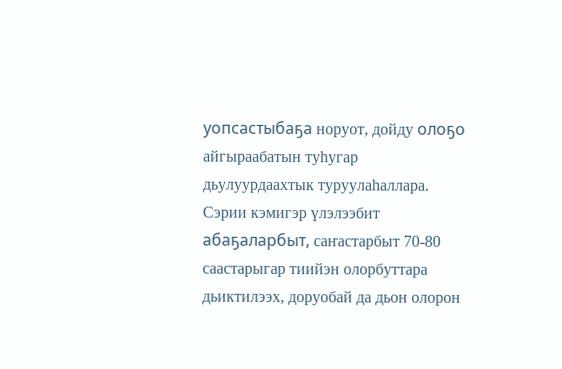уопсастыбаҕа норуот, дойду олоҕо айгыраабатын туһугар дьулуурдаахтык туруулаһаллара. Сэрии кэмигэр үлэлээбит абаҕаларбыт, саҥастарбыт 70-80 саастарыгар тиийэн олорбуттара дьиктилээх, доруобай да дьон олорон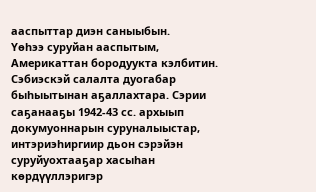ааспыттар диэн саныыбын.
Үөһээ суруйан ааспытым, Америкаттан бородуукта кэлбитин. Сэбиэскэй салалта дуогабар быһыытынан аҕаллахтара. Сэрии саҕанааҕы 1942-43 сс. архыып докумуоннарын суруналыыстар, интэриэһиргиир дьон сэрэйэн суруйуохтааҕар хасыһан көрдүүллэригэр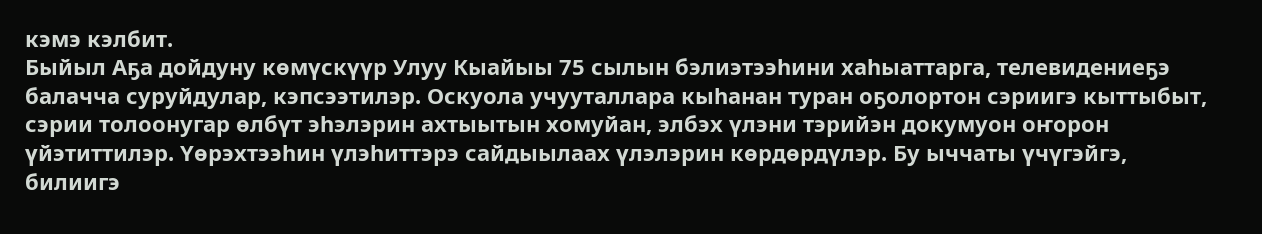кэмэ кэлбит.
Быйыл Аҕа дойдуну көмүскүүр Улуу Кыайыы 75 сылын бэлиэтээһини хаһыаттарга, телевидениеҕэ балачча суруйдулар, кэпсээтилэр. Оскуола учууталлара кыһанан туран оҕолортон сэриигэ кыттыбыт, сэрии толоонугар өлбүт эһэлэрин ахтыытын хомуйан, элбэх үлэни тэрийэн докумуон оҥорон үйэтиттилэр. Үөрэхтээһин үлэһиттэрэ сайдыылаах үлэлэрин көрдөрдүлэр. Бу ыччаты үчүгэйгэ, билиигэ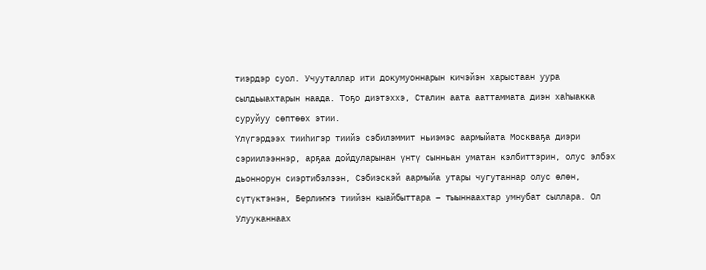тиэрдэр суол. Учууталлар ити докумуоннарын кичэйэн харыстаан уура сылдьыахтарын наада. Тоҕо диэтэххэ, Сталин аата ааттаммата диэн хаһыакка суруйуу сөптөөх этии.
Үлүгэрдээх тииһигэр тиийэ сэбилэммит ньиэмэс аармыйата Москваҕа диэри сэриилээннэр, арҕаа дойдуларынан үнтү сынньан уматан кэлбиттэрин, олус элбэх дьоннорун сиэртибэлээн, Сэбиэскэй аармыйа утары чугутаннар олус өлөн, сүтүктэнэн, Берлиҥҥэ тиийэн кыайбыттара – тыыннаахтар умнубат сыллара. Ол Улууканнаах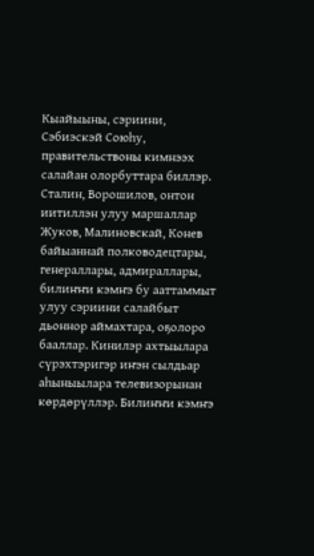Кыайыыны, сэриини, Сэбиэскэй Союһу, правительствоны кимнээх салайан олорбуттара биллэр. Сталин, Ворошилов, онтон иитиллэн улуу маршаллар Жуков, Малиновскай, Конев байыаннай полководецтары, генераллары, адмираллары, билиҥҥи кэмҥэ бу ааттаммыт улуу сэриини салайбыт дьоннор аймахтара, оҕолоро бааллар. Кинилэр ахтыылара сүрэхтэригэр иҥэн сылдьар аһыныылара телевизорынан көрдөрүллэр. Билиҥҥи кэмҥэ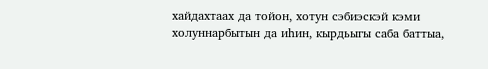хайдахтаах да тойон, хотун сэбиэскэй кэми холуннарбытын да иһин, кырдьыгы саба баттыа,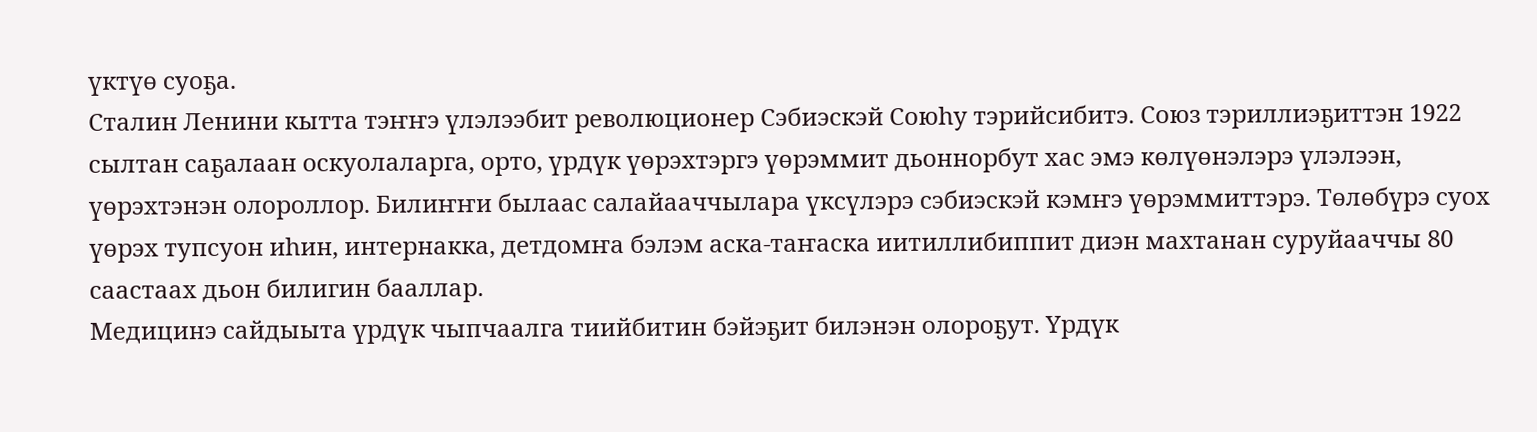үктүө суоҕа.
Сталин Ленини кытта тэҥҥэ үлэлээбит революционер Сэбиэскэй Союһу тэрийсибитэ. Союз тэриллиэҕиттэн 1922 сылтан саҕалаан оскуолаларга, орто, үрдүк үөрэхтэргэ үөрэммит дьоннорбут хас эмэ көлүөнэлэрэ үлэлээн, үөрэхтэнэн олороллор. Билиҥҥи былаас салайааччылара үксүлэрэ сэбиэскэй кэмҥэ үөрэммиттэрэ. Төлөбүрэ суох үөрэх тупсуон иһин, интернакка, детдомҥа бэлэм аска-таҥаска иитиллибиппит диэн махтанан суруйааччы 80 саастаах дьон билигин бааллар.
Медицинэ сайдыыта үрдүк чыпчаалга тиийбитин бэйэҕит билэнэн олороҕут. Үрдүк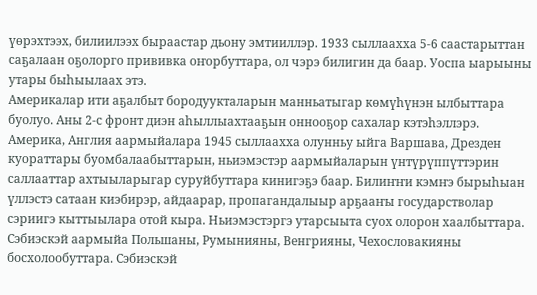үөрэхтээх, билиилээх быраастар дьону эмтииллэр. 1933 сыллаахха 5-6 саастарыттан саҕалаан оҕолорго прививка оҥорбуттара, ол чэрэ билигин да баар. Уоспа ыарыыны утары быһыылаах этэ.
Америкалар ити аҕалбыт бородуукталарын манньатыгар көмүһүнэн ылбыттара буолуо. Аны 2-с фронт диэн аһыллыахтааҕын оннооҕор сахалар кэтэһэллэрэ. Америка, Англия аармыйалара 1945 сыллаахха олунньу ыйга Варшава, Дрезден куораттары буомбалаабыттарын, ньиэмэстэр аармыйаларын үнтүрүппүттэрин саллааттар ахтыыларыгар суруйбуттара кинигэҕэ баар. Билиҥҥи кэмҥэ бырыһыан үллэстэ сатаан киэбирэр, айдаарар, пропагандалыыр арҕааҥы государстволар сэриигэ кыттыылара отой кыра. Ньиэмэстэргэ утарсыыта суох олорон хаалбыттара. Сэбиэскэй аармыйа Польшаны, Румынияны, Венгрияны, Чехословакияны босхолообуттара. Сэбиэскэй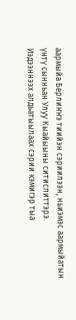аармыйа Берлиҥҥэ тиийэн сэриилээн, ньиэмэс аармыйатын үнтү сынньан Улуу Кыайыыны ситиспиттэрэ.
Иэдээннээх алдьатыылаах сэрии кэмигэр тыа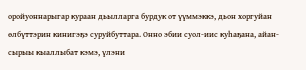оройуоннарыгар кураан дьылларга бурдук от үүммэккэ, дьон хоргуйан өлбүттэрин кинигэҕэ суруйбуттара. Онно эбии суол-иис куһаҕана, айан-сырыы кыаллыбат кэмэ, үлэни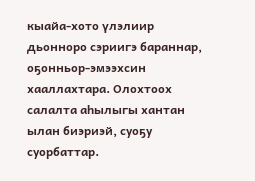кыайа-хото үлэлиир дьонноро сэриигэ бараннар, оҕонньор-эмээхсин хааллахтара. Олохтоох салалта аһылыгы хантан ылан биэриэй, суоҕу суорбаттар.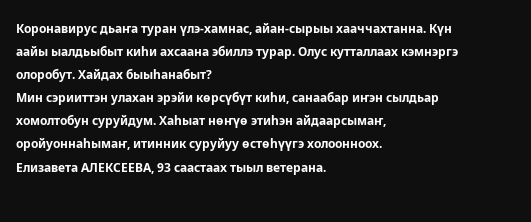Коронавирус дьаҥа туран үлэ-хамнас, айан-сырыы хааччахтанна. Күн аайы ыалдьыбыт киһи ахсаана эбиллэ турар. Олус кутталлаах кэмнэргэ олоробут. Хайдах быыһанабыт?
Мин сэрииттэн улахан эрэйи көрсүбүт киһи, санаабар иҥэн сылдьар хомолтобун суруйдум. Хаһыат нөҥүө этиһэн айдаарсымаҥ, оройуоннаһымаҥ, итинник суруйуу өстөһүүгэ холоонноох.
Елизавета АЛЕКСЕЕВА, 93 саастаах тыыл ветерана.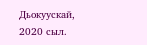Дьокуускай, 2020 сыл.